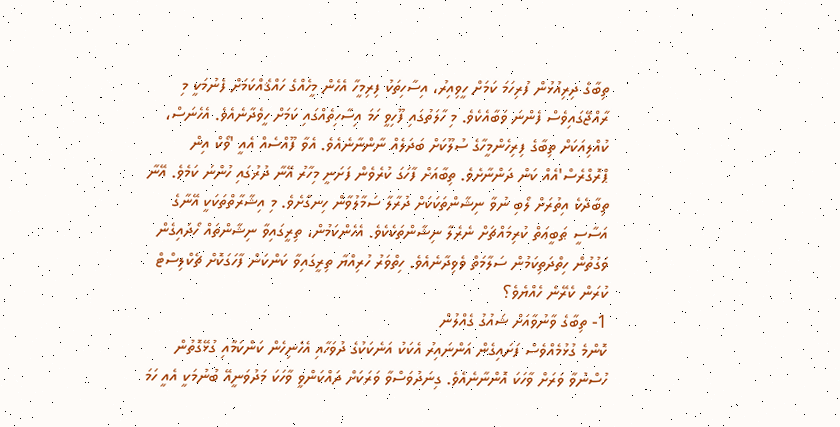ތިބާގެ ދިރިއުޅުން ފުރިހަމަ ކަމަށް ހީވިއިރު، އިސާހިތަކު ފިރިމީހާ އެހެން މީހެއްގެ ހައްޤެއްކަމަށް ފެނުމަކީ މި ރާއްޖޭގައިވެސް ފެންނަ ވަބާއެކެވެ. މި ހާލަތުގައި ފޫހިވީ ހަމަ އިސާހިތެއްގައި ކަމަށް ހީވެދާނެއެވެ. އެހެނަސް، ކުއްލިއަކަށް ތިބާގެ ފިރިހެންމީހާގެ ސުލޫކަށް ބަދަލެއް ނާންނާނެއެވެ. އެވާ ފޫއްސެއް އެއީ 'ވޯކް އިން ޕްރޮގްރެސް'އެއް ކަން ދަންނާށެވެ. ތިބާއަށް ފާހަގަ ކުރެވެން ފަށަނީ މިހާރު އޭނާ ދުރުގައި ހުންނަ ކަމެވެ. އޭނާ ތިބާދެކެ އިތުރަށް ލޯބި ނުވާ ނިޝާންތަކަކަށް ދުރާލާ ސަމާލުވާން ހިނގާށެވެ. މި އިޝާރާތްތަކަކީ އޭނާގެ އަސާސީ ޠަބީޢަތް ކުރިމައްޗަށް ނެރެލާ ނިޝާންތަކެކެވެ. އެހެންކަމުން، ތިރީގައިވާ ނިޝާންތައް ހޯދައިގެން ވަގުތުން ހިތްދަތިކަމުން ސަލާމަތް ވެވިދާނެއެވެ. ހިތްވަރު ހުރިއްޔާ ތިރީގައިވާ ކަންކަން ފާހަގަކޮށް ޗެކްލިސްޓް ކުރަން ކެރޭނެ ހެއްޔެވެ؟
1- ތިބާގެ ވާނުވާއަށް ޝައުގު ގެއްލުން
ކޮންމެ ގުޅުމެއްވެސް ފަށައިގެން އަންނައިރު އެކަކު އަނެކަކުގެ ދުވަހާއި އެހެނިހެން ކަންކަމާއި ގުޅޭގޮތުން ހުސްނުވާ ވަރަށް ވާހަކަ އޮންނާނެއެވެ. ގިނަދުވަސްވާ ވަރަކަށް ދައްކަންވީ ވާހަކަ މަދުވަނީއޭ ބުނުމަކީ އެއީ ހަމަ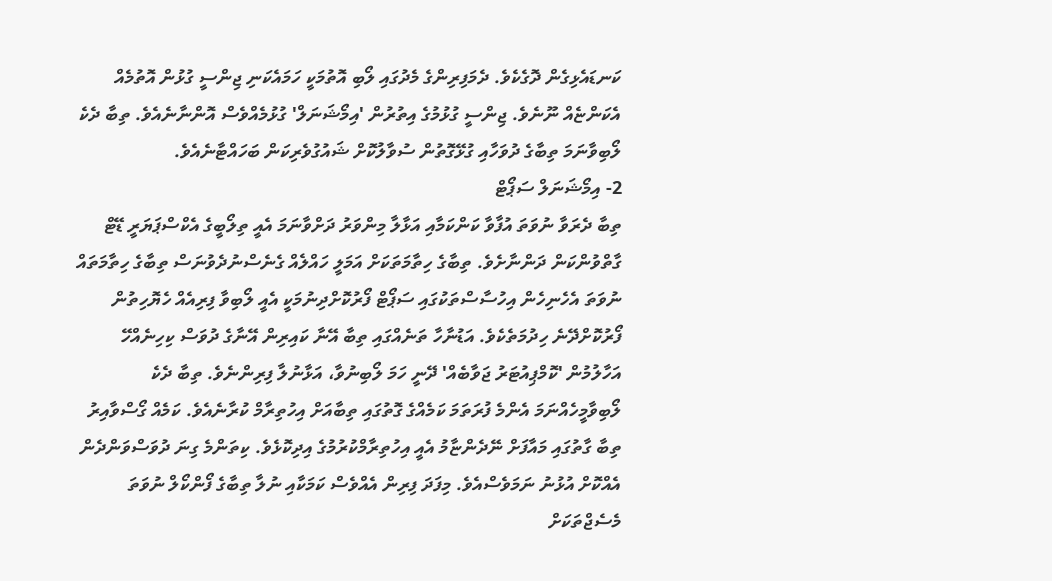ކަނޑައެޅިގެން ދޮގެކެވެ. ދެމަފިރިންގެ މެދުގައި ލޯބި އޮތުމަކީ ހަމައެކަނި ޖިންސީ ގުޅުން އޮތުމެއް އެކަންޏެއް ނޫނެވެ. ޖިންސީ ގުޅުމުގެ އިތުރުން 'އިމޯޝަނަލް' ގުޅުމެއްވެސް އޮންނާނެއެވެ. ތިބާ ދެކެ ލޯބިވާނަމަ ތިބާގެ ދުވަހާއި ގުޅޭގޮތުން ސުވާލުކޮށް ޝައުގުވެރިކަން ބަހައްޓާނެއެވެ.
2- އިމޯޝަނަލް ސަޕޯޓް
ތިބާ ދެރަވާ ނުވަތަ އުފާވާ ކަންކަމާއި އަޅާލާ މިންވަރު ދަށްވާނަމަ އެއީ ތިލޯބީގެ އެކްސްޕަޔަރީ ޑޭޓް ގާތްވުންކަން ދަންނާށެވެ. ތިބާގެ ހިތާމަތަކަށް އަމަލީ ހައްލެއް ގެނެސްނުދެވުނަސް ތިބާގެ ހިތާމަތައް ނުވަތަ އެހެނިހެން އިހުސާސްތަކުގައި ސަޕޯޓް ފޯރުކޮށްދިނުމަކީ އެއީ ލޯބިވާ ފިރިއެއް ހެޔޮހިތުން ފޯރުކޮށްދޭނެ ހިދުމަތެކެވެ. އަޑުނާހާ ތަނެއްގައި ތިބާ އޭނާ ކައިރިން އޭނާގެ ދުވަސް ކިހިނެއްހޭ އަހާލުމުން 'ކޮމްޕިއުޓަރު ޖަވާބެއް' ދޭނީ ހަމަ ލޯބިނުވާ، އަޅާނުލާ ފިރިންނެވެ. ތިބާ ދެކެ ލޯބިވާމީހެއްނަމަ އެންމެ ފުރަތަމަ ކަމެއްގެ ގޮތުގައި ތިބާއަށް އިހުތިރާމް ކުރާނެއެވެ. ކަމެއް ގޯސްވާއިރު ތިބާ ގާތުގައި މައާފަށް ނޭދެންޏާމު އެއީ އިހުތިރާމްކުރުމުގެ އިދިކޮޅެވެ. ކިތަންމެ ގިނަ ދުވަސްވަންދެން އެއްކޮށް އުޅުނު ނަމަވެސްއެވެ. މިފަދަ ފިރިން އެއްވެސް ކަމަކާއި ނުލާ ތިބާގެ ފޯންކޯލް ނުވަތަ މެސެޖްތަކަށް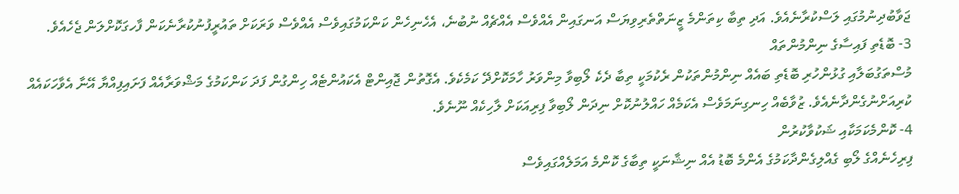ޖަވާބުދިނުމުގައި ލަސްކުރާނެއެވެ. އަދި ތިބާ ކިތަންމެ ޒީނަތްތެރިވިޔަސް އަނގައިން އެއްވެސް އެއްޗެއް ނުބުނެ، އެހެނިހެން ކަންކަމުގައިވެސް އެއްވެސް ވަރަކަށް ތައުރީފުނުކުރާނެކަން ފާހގަކޮށްލަން ޖެހެއެވެ.
3- ބޮޑެތި ފައިސާގެ ނިންމުންތައް
މުސްތަގުބަލާއި ގުޅުންހުރި ބޮޑެތި ބައެއް ނިންމުންތަކުން ރެކުމަކީ ތިބާ ދެކެ ލޯބިވާ މިންވަރު ހާމަކޮށްދޭ ކަމެކެވެ. އެގޮތުން ޖޮއިންޓް އެކައުންޓެއް ހިންގުން ފަދަ ކަންކަމުގެ މަޝްވަރާއެއް ފަށައިފިއްޔާ އޭނާ އެވާހަކައެއް ކުރިއަށްނުގެންދާނެއެވެ. ޒުވާބެއް ހިނގިނަމަވެސް އެކަމެއް ހައްލުނުކޮށް ނިދަން ލޯބިވާ ފިރިއަކަށް ލާހިކެއް ނޫނެވެ.
4- ކޮންމެކަމަކާއި ޝަކުވާކުރުން
ފިރިހެނެއްގެ ލޯބި ގެއްލިގެންދާކަމުގެ އެންމެ ބޮޑު އެއް ނިޝާނަކީ ތިބާގެ ކޮންމެ އަމަލެއްގައިވެސް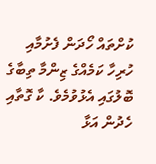ކުށްތައް ހޯދަން ފެށުމާއި ހުރިހާ ކަމެއްގެ ޒިންމާ ތިބާގެ ބޮލުގައި އެޅުވުމެވެ. ކާ ގޮތާއި ހެދުން އަޅާ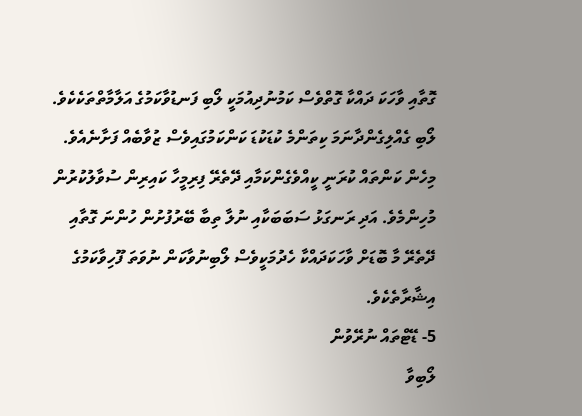ގޮތާއި ވާހަކަ ދައްކާ ގޮތްވެސް ކަމުނުދިއުމަކީ ލޯބި ފަނޑުވާކަމުގެ އަލާމާތްތަކެކެވެ. ލޯބި ގެއްލިގެންދާނަމަ ކިތަންމެ ކުޑަކުޑަ ކަންކަމުގައިވެސް ޒުވާބެއް ފަށާނެއެވެ. މިހެން ކަންތައް ކުރަނީ ކީއްވެގެންކަމާއި ދޭތެރޭ ފިރިމީހާ ކައިރިން ސުވާލުކުރުން މުހިންމެވެ. އަދި ރަނގަޅު ސަބަބަކާއި ނުލާ ތިބާ ބޭރުފުށުން ހުންނަ ގޮތާއި ދޭތެރޭ މާ ބޮޑަށް ވާހަކަދައްކާ ހެދުމަކީވެސް ލޯބިނުވާކަން ނުވަތަ ފޫހިވާކަމުގެ އިޝާރާތެކެވެ.
5- ޑޭޓްތައް ނުރޭވުން
ލޯބިވާ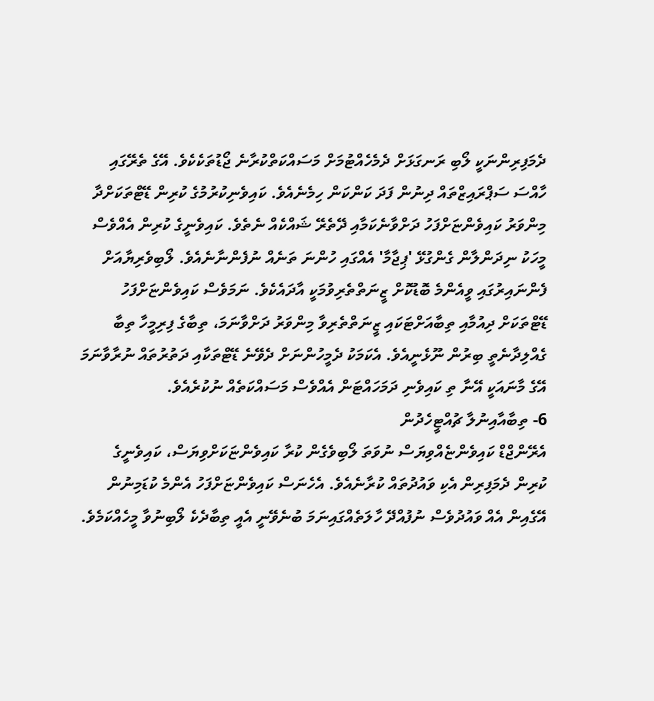ދެމަފިރިންނަކީ ލޯބި ރަނގަޅަށް ދެމެހެއްޓުމަށް މަސައްކަތްކުރާނެ ޖޯޑުތަކެކެވެ. އޭގެ ތެރޭގައި ހާއްސަ ސަޕްރައިޒްތައް ދިނުން ފަދަ ކަންކަން ހިމެނެއެވެ. ކައިވެނިކުރުމުގެ ކުރިން ޑޭޓްތަކަށްދާ މިންވަރު ކައިވެންޏަށްފަހު ދަށްވާނެކަމާއި ދޭތެރޭ ޝައްކެއް ނެތެވެ. ކައިވެނީގެ ކުރިން އެއްވެސް މީހަކު ނިދަންލާން ގެންގުޅޭ 'ޕިޖާމާ' އެއްގައި ހުންނަ ތަނެއް ނުފެންނާނެއެވެ. ލޯބިވެރިޔާއަށް ފެންނައިރުގައި ވީއެންމެ ބޮޑުކޮށް ޒީނަތްތެރިވުމަކީ އާދައެކެވެ. ނަމަވެސް ކައިވެންޏަށްފަހު ޑޭޓްތަކަށް ދިއުމާއި ތިބާއަށްޓަކައި ޒީނަތްތެރިވާ މިންވަރު ދަށްވާނަމަ، ތިބާގެ ފިރިމީހާ ތިބާ ގެއްލިދާނެތީ ބިރުން ނޫޅެނީއެވެ. އެކަމަކު ދެމީހުންނަށް ދެވޭނެ ޑޭޓްތަކާއި ދަތުރުތައް ނުރާވާނަމަ އޭގެ މާނައަކީ އޭނާ ތި ކައިވެނި ދަމަހައްޓަން އެއްވެސް މަސައްކަތެއް ނުކުރެއެވެ.
6- ތިބާއާއިނުލާ ޗުއްޓީހެދުން
އެރޭންޖްޑް ކައިވެންޏެއްވިޔަސް ނުވަތަ ލޯބިވެގެން ކުރާ ކައިވެންޏަކަށްވިޔަސް، ކައިވެނީގެ ކުރިން ދެމަފިރިން އެކި ވައުދުތައް ކުރާނެއެވެ. އެހެނަސް ކައިވެންޏަށްފަހު އެންމެ ކުޑަމިނުން އޭގެއިން އެއް ވައުދުވެސް ނުފުއްދޭ ހާލަތެއްގައިނަމަ ބުނެވޭނީ އެއީ ތިބާދެކެ ލޯބިނުވާ މީހެއްކަމެވެ.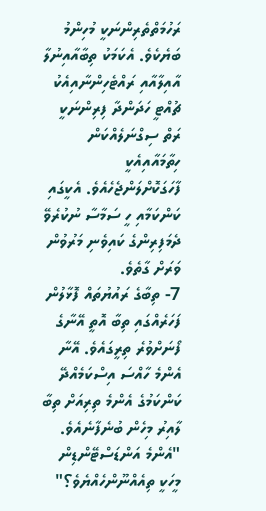ރަހުމަތްތެރިންނަކީ މުހިންމު ބަޔެކެވެ. އެކަމަކު ތިބާއާއިނުލާ އާއިލާއާއި ރައްޓެހިންނާއިއެކު ޗުއްޓީ ހަދަންދާ ފިރިންނަކީ ރަތް ސިގްނަލެއްކަން ހިތާމައާއިއެކީ ފާހަގަކޮށްލަންޖެހެއެވެ. އެކީގައި ކަންކަމާއި ހީ ސަމާސާ ނުކުރެވޭ ދެމަފިރިންގެ ކައިވެނި މަރުވުން ވަރަށް ގާތެވެ.
7- ތިބާގެ ރައުޔުތައް ފޮޅާލުން
ފަހަރެއްގައި ތިބާ އޮތީ އޭނާގެ ފޯނަށްވުރެ ތިރީގައެވެ. އޭނާ އެންމެ ހާއްސަ އިސްކަމެއްދޭ ކަންކަމުގެ އެންމެ ތިރިއަށް ތިބާ ލާއިރު މިހެން ބުނެފާނެއެވެ. "އެންމެ އަންޑަސްޓޭންޑިން މީހަކީ ތިއެއްނޫންހެއްޔެވެ؟"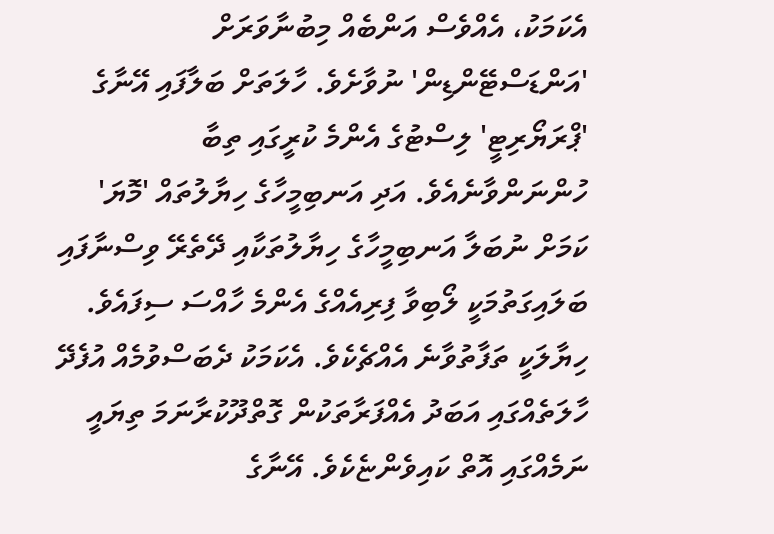އެކަމަކު، އެއްވެސް އަންބެއް މިބުނާވަރަށް 'އަންޑަސްޓޭންޑިން' ނުވާށެވެ. ހާލަތަށް ބަލާފައި އޭނާގެ 'ޕްރަޔޯރިޓީ' ލިސްޓުގެ އެންމެ ކުރީގައި ތިބާ ހުންނަންވާނެއެވެ. އަދި އަނބިމީހާގެ ހިޔާލުތައް 'މޮޔަ' ކަމަށް ނުބަލާ އަނބިމީހާގެ ހިޔާލުތަކާއި ދޭތެރޭ ވިސްނާފައި ބަލައިގަތުމަކީ ލޯބިވާ ފިރިއެއްގެ އެންމެ ހާއްސަ ސިފައެވެ. ހިޔާލަކީ ތަފާތުވާނެ އެއްޗެކެވެ. އެކަމަކު ދެބަސްވުމެއް އުފެދޭ ހާލަތެއްގައި އަބަދު އެއްފަރާތަކުން ގޮތްދޫކުރާނަމަ ތިޔައީ ނަމެއްގައި އޮތް ކައިވެންޏެކެވެ. އޭނާގެ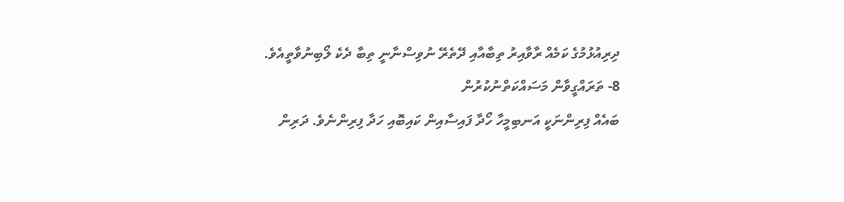ދިރިއުޅުމުގެ ކަމެއް ރާވާއިރު ތިބާއާއި ދޭތެރޭ ނުވިސްނާނީ ތިބާ ދެކެ ލޯބިނުވާތީއެވެ.
8- ތަރައްގީވާން މަސައްކަތްނުކުރުން
ބައެއް ފިރިންނަކީ އަނބިމީހާ ހޯދާ ފައިސާއިން ކައިބޮއި ހަދާ ފިރިންނެވެ. ދަރިން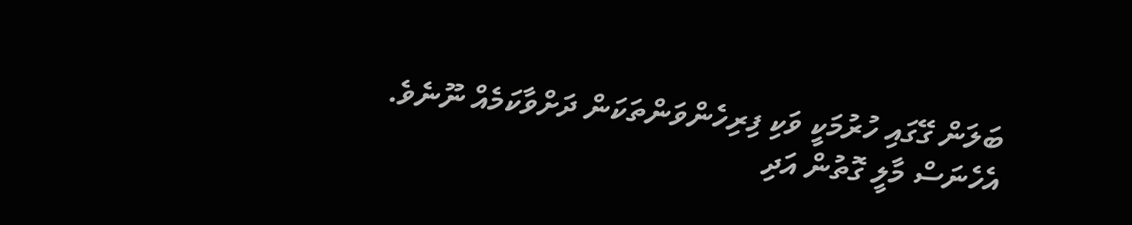ބަލަން ގޭގައި ހުރުމަކީ ވަކި ފިރިހެންވަންތަކަން ދަށްވާކަމެއް ނޫނެވެ. އެހެނަސް މާލީ ގޮތުން އަދި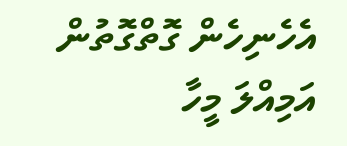އެހެނިހެން ގޮތްގޮތުން އަމިއްލަ މީހާ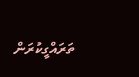ތަރައްގީކުރަން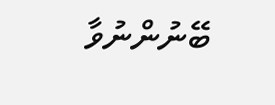ބޭނުންނުވާ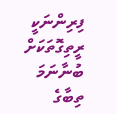ފިރިންނަކީ ރީތިގޮތަކަށް ބުނާނަމަ ތިބާގެ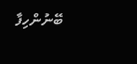ބޭނުންހިފާ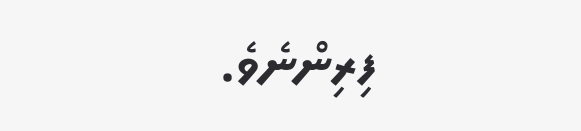ފިރިންނެވެ.